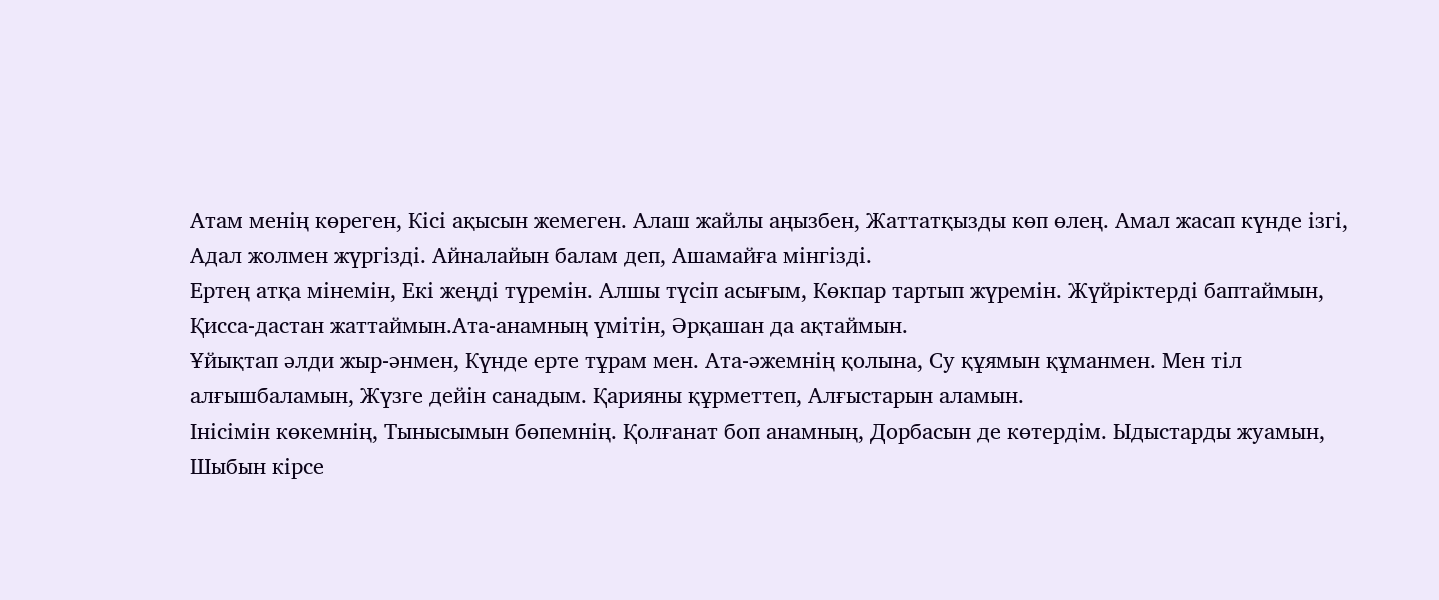Атам менің көреген, Кісі ақысын жемеген. Алаш жайлы аңызбен, Жаттатқызды көп өлең. Амал жасап күнде ізгі, Адал жолмен жүргізді. Айналайын балам деп, Ашамайға мінгізді.
Ертең атқа мінемін, Екі жеңді түремін. Алшы түсіп асығым, Көкпар тартып жүремін. Жүйріктерді баптаймын, Қисса-дастан жаттаймын.Ата-анамның үмітін, Әрқашан да ақтаймын.
Ұйықтап әлди жыр-әнмен, Күнде ерте тұрам мен. Ата-әжемнің қолына, Су құямын құманмен. Мен тіл алғышбаламын, Жүзге дейін санадым. Қарияны құрметтеп, Алғыстарын аламын.
Інісімін көкемнің, Тынысымын бөпемнің. Қолғанат боп анамның, Дорбасын де көтердім. Ыдыстарды жуамын, Шыбын кірсе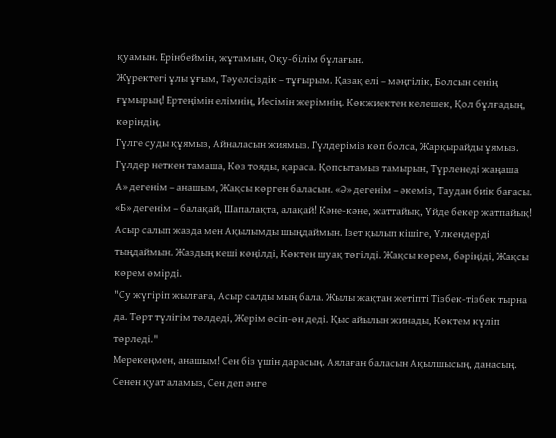қуамын. Ерінбеймін, жұтамын, Оқу-білім бұлағын.
Жүректегі ұлы ұғым, Тәуелсіздік – тұғырым. Қазақ елі – мәңгілік, Болсын сенің ғұмырың! Ертеңімін елімнің, Иесімін жерімнің. Көкжиектен келешек, Қол бұлғадың, көріндің.
Гүлге суды құямыз, Айналасын жиямыз. Гүлдеріміз көп болса, Жарқырайды ұямыз. Гүлдер неткен тамаша, Көз тояды, қараса. Қопсытамыз тамырын, Түрленеді жаңаша
А» дегенім – анашым, Жақсы көрген баласын. «Ә» дегенім – әкеміз, Таудан биік бағасы. «Б» дегенім – балақай, Шапалақта, алақай! Кәне-кәне, жаттайық, Үйде бекер жатпайық!
Асыр салып жазда мен Ақылымды шыңдаймын. Ізет қылып кішіге, Үлкендерді тыңдаймын. Жаздың кеші көңілді, Көктен шуақ төгілді. Жақсы көрем, бәріңіді, Жақсы көрем өмірді.
"Су жүгіріп жылғаға, Асыр салды мың бала. Жылы жақтан жетіпті Тізбек-тізбек тырна да. Төрт түлігім төлдеді, Жерім өсіп-өн деді. Қыс айылын жинады, Көктем күліп төрледі."
Мерекеңмен, анашым! Сен біз үшін дарасың. Аялаған баласын Ақылшысың, данасың. Сенен қуат аламыз, Сен деп әнге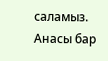саламыз. Анасы бар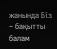жанында Біз – бақытты балам